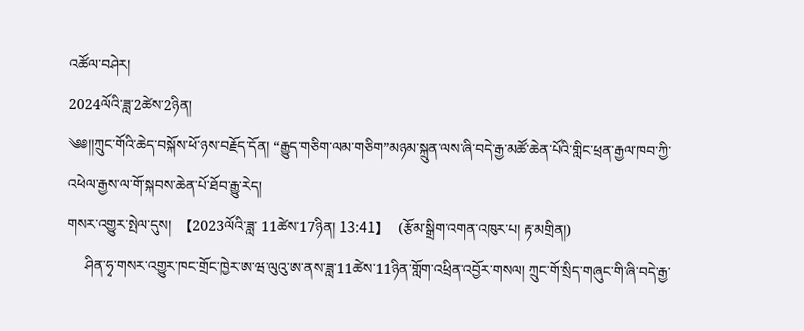འཚོལ་བཤེར།
2024ལོའི་ཟླ་2ཚེས་2ཉིན།
༄༅།།ཀྲུང་གོའི་ཆེད་བསྐོས་ཕོ་ཉས་བརྗོད་དོན། “རྒྱུད་གཅིག་ལམ་གཅིག”མཉམ་སྐྲུན་ལས་ཞི་བདེ་རྒྱ་མཚོ་ཆེན་པོའི་གླིང་ཕྲན་རྒྱལ་ཁབ་ཀྱི་འཕེལ་རྒྱས་ལ་གོ་སྐབས་ཆེན་པོ་ཐོབ་རྒྱུ་རེད།
གསར་འགྱུར་སྤེལ་དུས།  【2023ལོའི་ཟླ་ 11ཚེས་17ཉིན། 13:41】   (རྩོམ་སྒྲིག་འགན་འཁུར་པ། རྟ་མགྲིན།)
     ཤིན་ཧྭ་གསར་འགྱུར་ཁང་གྲོང་ཁྱེར་ཨ་ཝ་ལུའུ་ཨ་ནས་ཟླ་11ཚེས་11ཉིན་གློག་འཕྲིན་འབྱོར་གསལ། ཀྲུང་གོ་སྲིད་གཞུང་གི་ཞི་བདེ་རྒྱ་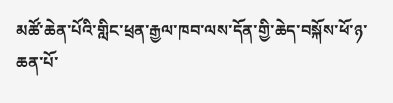མཚོ་ཆེན་པོའི་གླིང་ཕྲན་རྒྱལ་ཁབ་ལས་དོན་གྱི་ཆེད་བསྐོས་ཕོ་ཉ་ཆན་པོ་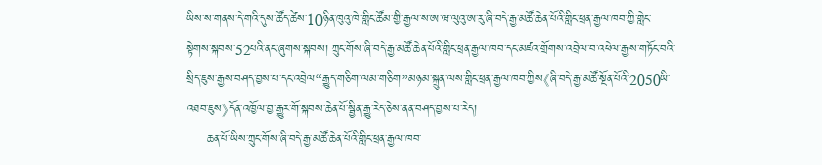ཡིས་ས་གནས་དེ་གའི་དུས་ཚོད་ཚེས་10ཉིན་ཁུའུ་ཁེ་གླིང་ཚོམ་གྱི་རྒྱལ་ས་ཨ་ཝ་ལུའུ་ཨ་རུ་ཞི་བདེ་རྒྱ་མཚོ་ཆེན་པོའི་གླིང་ཕྲན་རྒྱལ་ཁབ་ཀྱི་གླེང་སྟེགས་སྐབས་52པའི་ནང་ཞུགས་སྐབས། ཀྲུང་གོས་ཞི་བདེ་རྒྱ་མཚོ་ཆེན་པོའི་གླིང་ཕྲན་རྒྱལ་ཁབ་དང་མཛའ་གྲོགས་འབྲེལ་བ་འཕེལ་རྒྱས་གཏོང་བའི་སྲིད་ཇུས་རྒྱས་བཤད་བྱས་པ་དང་འབྲེལ“རྒྱུད་གཅིག་ལམ་གཅིག”མཉམ་སྐྲུན་ལས་གླིང་ཕྲན་རྒྱལ་ཁབ་ཀྱིས《ཞི་བདེ་རྒྱ་མཚོ་སྔོན་པོའི་2050ཡི་འཐབ་ཇུས》དོན་འཁྱོལ་བྱ་རྒྱུར་གོ་སྐབས་ཆེན་པོ་སྦྱིན་རྒྱུ་རེད་ཅེས་ནན་བཤད་བྱས་པ་རེད།
     ཆན་པོ་ཡིས་ཀྲུང་གོས་ཞི་བདེ་རྒྱ་མཚོ་ཆེན་པོའི་གླིང་ཕྲན་རྒྱལ་ཁབ་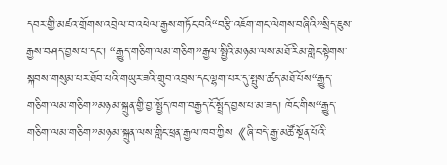དབར་གྱི་མཛའ་གྲོགས་འབྲེལ་བ་འཕེལ་རྒྱས་གཏོང་བའི“བརྩི་འཇོག་གང་ལེགས་བཞིའི”སྲིད་ཇུས་རྒྱས་བཤད་བྱས་པ་དང་། “རྒྱུད་གཅིག་ལམ་གཅིག”རྒྱལ་སྤྱིའི་མཉམ་ལས་མཐོ་རིམ་གླེང་སྟེགས་སྐབས་གསུམ་པར་ཐོབ་པའི་གཡུར་ཟའི་གྲུབ་འབྲས་དང་ལྷག་པར་དུ་སྤུས་ཚད་མཐོ་པོས“རྒྱུད་གཅིག་ལམ་གཅིག”མཉམ་སྐྲུན་གྱི་བྱ་སྤྱོད་ཁག་བརྒྱད་ངོ་སྤྲོད་བྱས་པ་མ་ཟད། ཁོང་གིས“རྒྱུད་གཅིག་ལམ་གཅིག”མཉམ་སྐྲུན་ལས་གླིང་ཕྲན་རྒྱལ་ཁབ་ཀྱིས《ཞི་བདེ་རྒྱ་མཚོ་སྔོན་པོའི་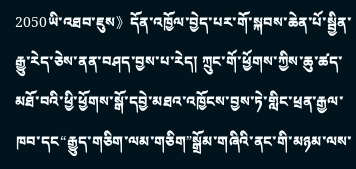2050ཡི་འཐབ་ཇུས》དོན་འཁྱོལ་བྱེད་པར་གོ་སྐབས་ཆེན་པོ་སྦྱིན་རྒྱུ་རེད་ཅེས་ནན་བཤད་བྱས་པ་རེད། ཀྲུང་གོ་ཕྱོགས་ཀྱིས་ཆུ་ཚད་མཐོ་བའི་ཕྱི་ཕྱོགས་སྒོ་དབྱེ་མཐའ་འཁྱོངས་བྱས་ཏེ་གླིང་ཕྲན་རྒྱལ་ཁབ་དང“རྒྱུད་གཅིག་ལམ་གཅིག”སྒྲོམ་གཞིའི་ནང་གི་མཉམ་ལས་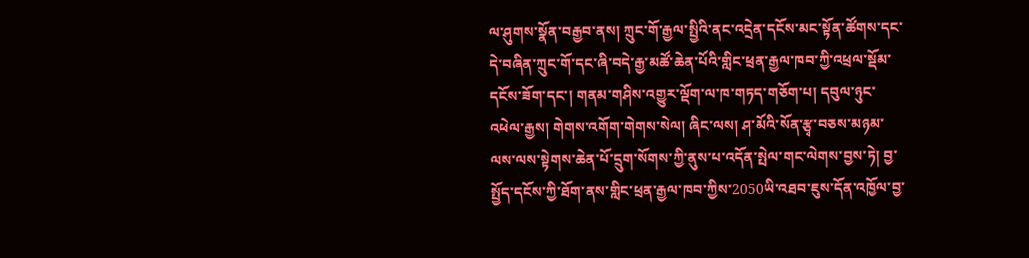ལ་ཤུགས་སྣོན་བརྒྱབ་ནས། ཀྲུང་གོ་རྒྱལ་སྤྱིའི་ནང་འདྲེན་དངོས་མང་སྟོན་ཚོགས་དང་དེ་བཞིན་ཀྲུང་གོ་དང་ཞི་བདེ་རྒྱ་མཚོ་ཆེན་པོའི་གླིང་ཕྲན་རྒྱལ་ཁབ་ཀྱི་འཕྲལ་སྡོམ་དངོས་ཟོག་དང་། གནམ་གཤིས་འགྱུར་ལྡོག་ལ་ཁ་གཏད་གཅོག་པ། དབུལ་ཉུང་འཕེལ་རྒྱས། གེགས་འགོག་གེགས་སེལ། ཞིང་ལས། ཤ་མོའི་སོན་རྩྭ་བཅས་མཉམ་ལས་ལས་སྟེགས་ཆེན་པོ་དྲུག་སོགས་ཀྱི་ནུས་པ་འདོན་སྤེལ་གང་ལེགས་བྱས་ཏེ། བྱ་སྤྱོད་དངོས་ཀྱི་ཐོག་ནས་གླིང་ཕྲན་རྒྱལ་ཁབ་ཀྱིས་2050ཡི་འཐབ་ཇུས་དོན་འཁྱོལ་བྱ་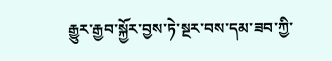རྒྱུར་རྒྱབ་སྐྱོར་བྱས་ཏེ་སྔར་བས་དམ་ཟབ་ཀྱི་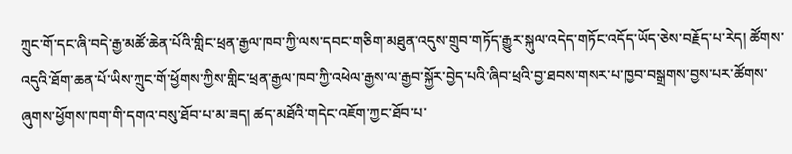ཀྲུང་གོ་དང་ཞི་བདེ་རྒྱ་མཚོ་ཆེན་པོའི་གླིང་ཕྲན་རྒྱལ་ཁབ་ཀྱི་ལས་དབང་གཅིག་མཐུན་འདུས་གྲུབ་གཏོད་རྒྱུར་སྐུལ་འདེད་གཏོང་འདོད་ཡོད་ཅེས་བརྗོད་པ་རེད། ཚོགས་འདུའི་ཐོག་ཆན་པོ་ཡིས་ཀྲུང་གོ་ཕྱོགས་ཀྱིས་གླིང་ཕྲན་རྒྱལ་ཁབ་ཀྱི་འཕེལ་རྒྱས་ལ་རྒྱབ་སྐྱོར་བྱེད་པའི་ཞིབ་ཕྲའི་བྱ་ཐབས་གསར་པ་ཁྱབ་བསྒྲགས་བྱས་པར་ཚོགས་ཞུགས་ཕྱོགས་ཁག་གི་དགའ་བསུ་ཐོབ་པ་མ་ཟད། ཚད་མཐོའི་གདེང་འཇོག་ཀྱང་ཐོབ་པ་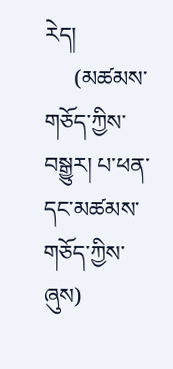རེད།
     (མཚམས་གཅོད་ཀྱིས་བསྒྱུར། པ་ཕན་དང་མཚམས་གཅོད་ཀྱིས་ཞུས)